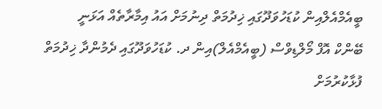ބީއެމްއެލްއިން ކުޑަހުވަދޫގައި ޚިދުމަތް ދިނުމަށް އައު އިމާރާތެއް އަޅަނީ
ބޭންކް އޮފް މޯލްޑިވްސް (ބީއެމްއެލް)އިން ދ. ކުޑަހުވަދޫގައި ދެމުންދާ ޚިދުމަތް ފުޅާކުރުމަށް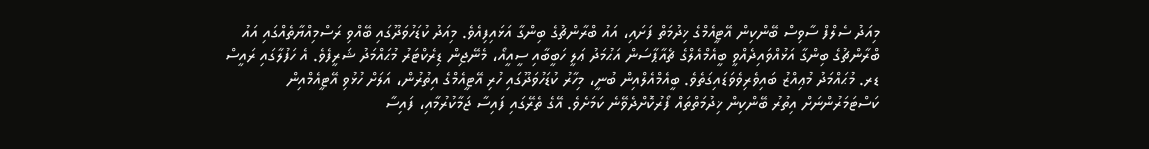މިއަދު ސެލްފް ސާވިސް ބޭންކިން އޭޓީއެމްގެ ޚިދުމަތް ފަށައި، އައު ބްރާންޗުގެ ބިންގާ އަޅައިފިއެވެ. މިއަދު ކުޑަހުވަދޫގައި ބޭއްވި ރަސްމިއްޔާތެއްގައި އައު ބްރާންޗުގެ ބިންގާ އަޅުއްވައިދެއްވީ ބީއެމްއެލްގެ ޗެއާޕާސަން އަޙުމަދު ޢަލީ ހަބީބާއި ސީއީއޯ، މެނޭޖިން ޑިރެކްޓަރު މުޙައްމަދު ޝަރީފެވެ. އެ ހަފުލާގައި ރައީސް ޑރ. މުޙައްމަދު މުޢިއްޒު ބައިވެރިވެވަޑައިގަތެވެ. ބީއެމްއެލްއިން ބުނީ، މިހާރު ކުޑަހުވަދޫގައި ހުރި އޭޓީއެމްގެ އިތުރުން، އަލަށް ހުޅުވި އޭޓީއެމްއިން ކަސްޓަމަރުންނަށް އިތުރު ބޭންކިން ޚިދުމަތްތައް ފޯރުކޮށްދެވޭނެ ކަމަށެވެ. އޭގެ ތެރޭގައި ފައިސާ ޖަމާކުރުމާއި، ފައިސާ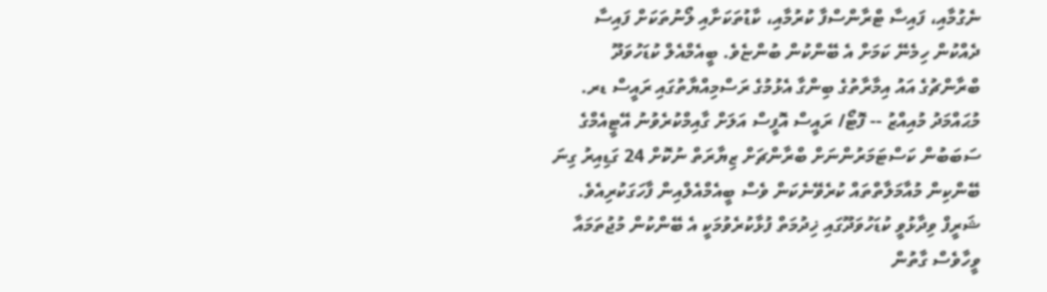ނެގުމާއި، ފައިސާ ޓްރާންސްފާ ކުރުމާއި، ކާޑުތަކަށާއި ލޯނުތަކަށް ފައިސާ ދެއްކުން ހިމެނޭ ކަމަށް އެ ބޭންކުން ބުންޏެވެ. ބީއެމްއެލް ކުޑަހުވަދޫ ބްރާންޗުގެ އައު އިމާރާތުގެ ބިންގާ އެޅުމުގެ ރަސްމިއްޔާތުގައި ރައީސް ޑރ. މުޙައްމަދު މުއިއްޒު -- ފޮޓޯ/ ރައީސް އޮފީސް އަލަށް ގާއިމްކުރެވުނު އޭޓީއެމްގެ ސަބަބުން ކަސްޓަމަރުންނަށް ބްރާންޗަށް ޒިޔާރަތް ނުކޮށް 24 ގަޑިއިރު ގިނަ ބޭންކިން މުއާމަލާތްތައް ކުރެވޭނެކަން ވެސް ބީއެމްއެލްއިން ފާހަގަކުރިއެވެ. ޝަރީފް ވިދާޅުވީ ކުޑަހުވަދޫގައި ޚިދުމަތް ފުޅާކުރެވުމަކީ އެ ބޭންކުން މުޖުތަމައާ ވީހާވެސް ގާތުން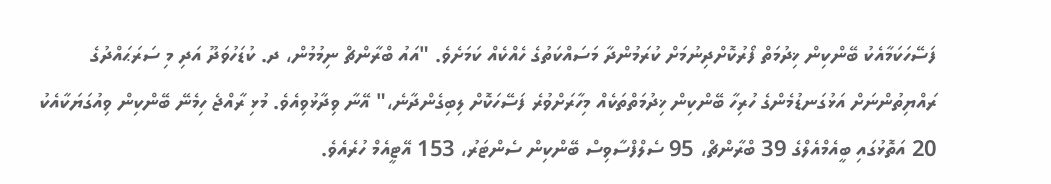ފަސޭހަކަމާއެކު ބޭންކިން ޚިދުމަތް ފޯރުކޮށްދިނުމަށް ކުރަމުންދާ މަސައްކަތުގެ ހެއްކެއް ކަމަށެވެ. "އައު ބްރާންޗް ނިމުމުން، ދ. ކުޑަހުވަދޫ އަދި މި ސަރަޙައްދުގެ ރައްޔިތުންނަށް އަޅުގަނޑުމެންގެ ހުރިހާ ބޭންކިން ޚިދުމަތްތަކެއް މިހާރަށްވުރެ ފަސޭހަކޮށް ލިބިގެންދާނެ،" އޭނާ ވިދާޅުވިއެވެ. މުޅި ރާއްޖެ ހިމެނޭ ބޭންކިން ވިއުގަޔަކާއެކު 20 އަތޮޅުގައި ބީއެމްއެލްގެ 39 ބްރާންޗް، 95 ސެލްފްސާވިސް ބޭންކިން ސެންޓަރު، 153 އޭޓީއެމް ހުރެއެވެ.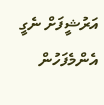އަރުޝީފަށް ނެގީ
އެންމެފަހުން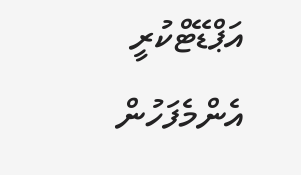އަޕްޑޭޓްކުރީ
އެންމެފަހުން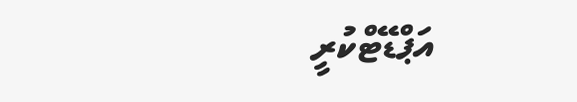އަޕްޑޭޓްކުރީ